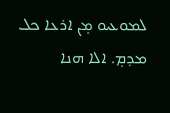ܠܡܘܥܝܘ ܡ̣ܢ ܐܪܥܐ ܟܠ ܡܕܡ̣. ܐܠܐ ܗܢܐ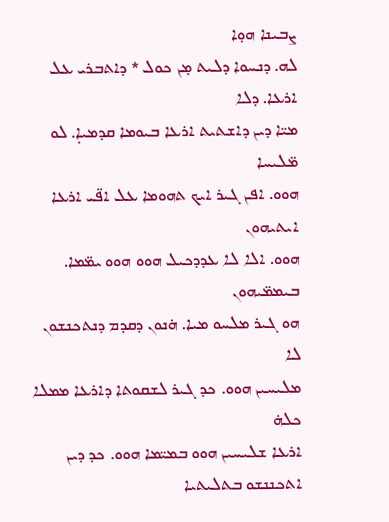ܨܒܝܢܐ ܗܘ̣ܐ
ܠܗ. ܕܢܚܘܐ ܕܠܝܬ ܡ̣ܢ ܟܘܠ * ܕܐܬܒܪܝ ܥܠ ܐܪܥܐ. ܕܠܐ
ܡܝ̈ܐ ܕܝܢ ܕܐܫܬܝܬ ܐܪܥܐ ܒܝܘܡܐ ܩܕܡܝܐ̣. ܠܘ ܡ̈ܠܝܚܐ
ܗܘܘ. ܐܦܢ ܓܝܪ ܐܝܟ ܬܗܘܡܐ ܥܠ ܐܦ̈ܝ ܐܪܥܐ ܐܝܬܝܗܘܢ
ܗܘܘ. ܐܠܐ ܠܐ ܥܕܕܟܝܠ ܗܘܘ ܗܘܘ ܝܡ̈ܡܐ. ܒܝܡܡ̈ܝܗܘܢ
ܗܘ ܓܝܪ ܡܠܚܘ ܡܝܐ. ܗ̇ܢܘܢ ܕܩܕܡ ܕܢܬܟܢܫܘܢ ܠܐ
ܡܠܝܚܝܢ ܗܘܘ. ܟܕ ܓܝܪ ܠܫܩܘܬܐ ܕܐܪܥܐ ܡܡܠܐ ܟܠܗ̇
ܐܪܥܐ ܫܠܝܚܝܢ ܗܘܘ ܒܡܝ̈ܡܐ ܗܘܘ. ܟܕ ܕܝܢ ܐܬܟܢܢܫܘ ܒܬܠܝܬܝܐ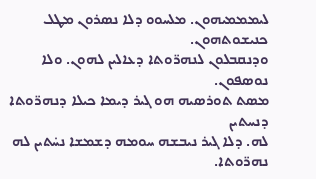ܠܝܡܡܡܝܗܘܢ. ܡܠܚܘܘ ܕܠܐ ܢܣܪܘܢ ܡܛܠ ܟܢܝܫܘܬܗܘܢ.
ܘܕܢܩܒܠܘܢ ܠܢܗܪ̈ܘܬܐ ܕܥܐܠܝܢ ܠܗܘܢ. ܘܠܐ ܢܘܣܦܘܢ.
ܡܣܬ ܬܘܪܣܝܗ ܗܘ ܓܝܪ ܕܝܡܐ ܟܝܠܐ ܕܢܗܪ̈ܘܬܐ ܕܢܚܬܝܢ
ܠܗ. ܕܠܐ ܓܝܪ ܢܝܒܫܗ ܚܘܡܗ ܕܫܡܫܐ ܢܚ̇ܬܝܢ ܠܗ ܢܗܪ̈ܘܬܐ.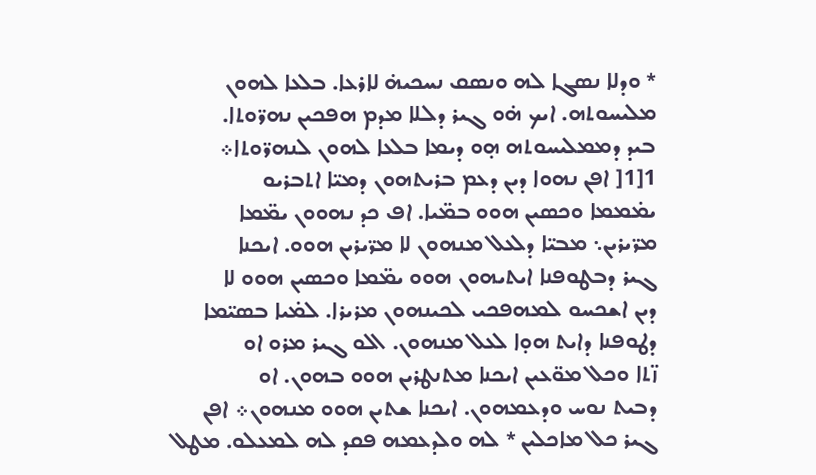* ܘܕܠܐ ܢܣܓܐ ܠܗ ܘܢܣܩ ܢܚܟܝܗ̇ ܠܐܪܥܐ. ܒܠܥܐ ܠܗܘܢ
ܡܠܝܚܘܬܗ. ܐܝܟ ܗ̇ܘ ܓܝܪ ܕܠܠܐ ܡܕܡ ܗܦܟܝܢ ܢܗܪ̈ܘܬܐ.
ܒܝܕ ܕܡܡܠܝܚܘܬܗ ܗ̣ܘ ܕܝܡܐ ܒܠܥܐ ܠܗܘܢ ܠܢܗܪ̈ܘܬܐ܀
1[1[ ܐܦܢ ܢܗܘܐ ܕܝܢ ܕܥܡ ܒܪܝܬܗܘܢ ܕܡܝ̈ܐ ܐܬܒܪܝܘ
ܝܡ̇ܡܡܐ ܘܟܣܝܢ ܗܘܘ ܒܡ̈ܝܐ. ܐܦ ܟܕ ܢܗܘܘܢ ܝܡ̈ܡܐ
ܡܪ̈ܝܪܝܢ܆ ܡܒܝ̈ܐ ܕܠܥܠ ܡܢܗܘܢ ܠܐ ܡܪ̈ܝܪܝܢ ܗܘܘ. ܐܝܟܢܐ
ܓܝܪ ܕܒܛܘܦܢܐ ܐܝܬܝܗܘܢ ܗܘܘ ܝܡ̈ܡܐ ܘܟܣܝܢ ܗܘܘ ܠܐ
ܕܝܢ ܐܫܟܚܘ ܠܡܗܦܟܝ ܠܟܝܢܗܘܢ ܡܪܝܪܐ. ܠܡ̇ܝܐ ܒܣܝ̈ܡܐ
ܕܛܘܦܢܐ ܕܐܝܬ ܗܘ̣ܐ ܠܥܠ ܡܢܗܘܢ. ܐܠܘ ܓܝܪ ܡܪܘ ܐܘ
ܙ̈ܬܐ ܘܟܠ ܡܘ̈ܥܝܢ ܐܝܟܢܐ ܡܬܢܛܪܝܢ ܗܘܘ ܒܗܘܢ. ܐܘ
ܕܒܝܬ ܢܘܚ ܘܕܥܡܗܘܢ. ܐܝܟܢܐ ܫܬܝܢ ܗܘܘ ܡܢܗܘܢ܀ ܐܦܢ
ܓܝܪ ܟܠ ܡܐܟܠܝܢ * ܠܗ ܘܠܕܥܡܗ ܦܩܕ ܠܗ ܠܡܥܠܘ. ܡܛܠ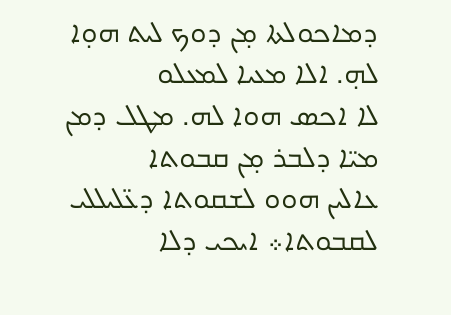ܕܡܐܟܘܠܬܐ ܡ̣ܢ ܕܘܟ ܠܝܬ ܗܘ̣ܐ ܠܗ̣. ܐܠܐ ܡܥܝܐ ܠܡܥܠܘ
ܠܐ ܐܟܣ ܗܘܐ ܠܗ. ܡܛܠ ܕܡܢ ܡܝ̈ܐ ܕܠܒܪ ܡ̣ܢ ܩܒܘܬܐ
ܥܐܠܝܢ ܗܘܘ ܠܫܩܘܬܐ ܕܥ̈ܠܝܠܠܝ ܠܩܒܘܬܐ܀ ܐܝܟܝ ܕܠܐ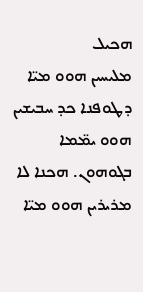ܗܟܝܠ
ܡܠܝܚܝܢ ܗܘܘ ܡܝ̈ܐ ܕܛܘܦܢܐ ܟܕ ܚܒܝܫܝܢ ܗܘܘ ܝܡ̈ܡܐ
ܒܓܘܗܘܢ. ܗܟܢܐ ܠܐ ܡܪܝܪܝܢ ܗܘܘ ܡܝ̈ܐ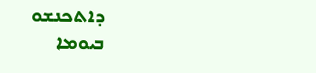ܕܐܬܟܢܫܘ
ܒܝܘܡܐ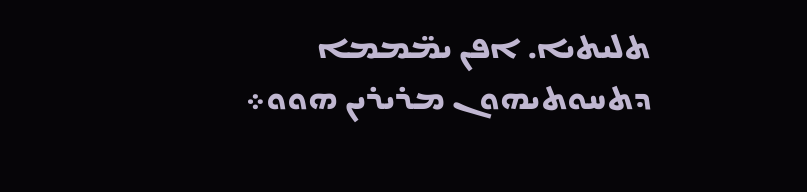ܬܠܝܬܝܐ. ܐܦܢ ܝܡ̈ܡܡܐ ܕܬܚܘܬܝܗܘܢ ܡܪܝܪܝܢ ܗܘܘ܀